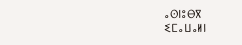ⴰⵙⵏⵓⴱⴳ
ⵉⵎⴰⵡⴰⵍⵏ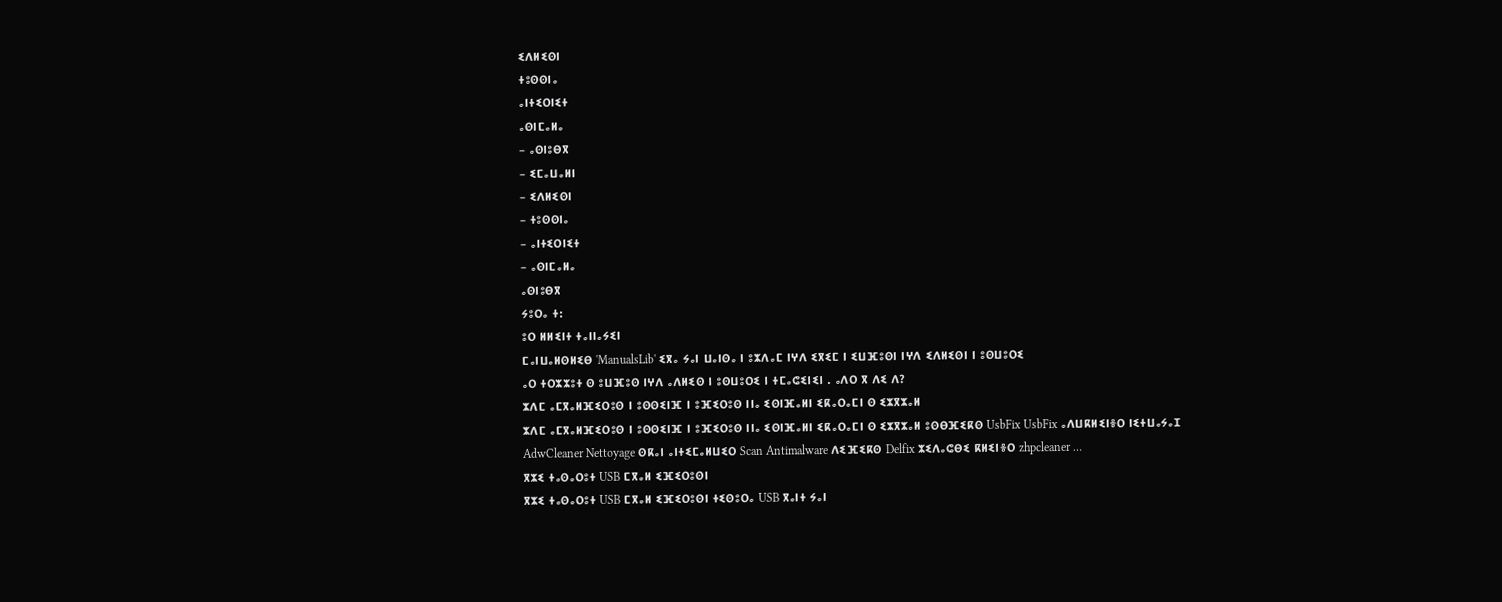ⵉⴷⵍⵉⵙⵏ
ⵜⵓⵙⵙⵏⴰ
ⴰⵏⵜⵉⵔⵏⵉⵜ
ⴰⵙⵏⵎⴰⵍⴰ
– ⴰⵙⵏⵓⴱⴳ
– ⵉⵎⴰⵡⴰⵍⵏ
– ⵉⴷⵍⵉⵙⵏ
– ⵜⵓⵙⵙⵏⴰ
– ⴰⵏⵜⵉⵔⵏⵉⵜ
– ⴰⵙⵏⵎⴰⵍⴰ
ⴰⵙⵏⵓⴱⴳ
ⵢⵓⵔⴰ ⵜ:
ⵓⵔ ⵍⵍⵉⵏⵜ ⵜⴰⵏⵏⴰⵢⵉⵏ
ⵎⴰⵏⵡⴰⵍⵙⵍⵉⴱ 'ManualsLib' ⵉⴳⴰ ⵢⴰⵏ ⵡⴰⵏⵙⴰ ⵏ ⵓⵣⴷⴰⵎ ⵏⵖⴷ ⵉⴳⵉⵎ ⵏ ⵉⵡⴼⵓⵙⵏ ⵏⵖⴷ ⵉⴷⵍⵉⵙⵏ ⵏ ⵓⵙⵡⵓⵔⵉ
ⴰⵔ ⵜⵔⵣⵣⵓⵜ ⵙ ⵓⵡⴼⵓⵙ ⵏⵖⴷ ⴰⴷⵍⵉⵙ ⵏ ⵓⵙⵡⵓⵔⵉ ⵏ ⵜⵎⴰⵛⵉⵏⵉⵏ . ⴰⴷⵔ ⴳ ⴷⵉ ⴷ?
ⵣⴷⵎ ⴰⵎⴳⴰⵍⴼⵉⵔⵓⵙ ⵏ ⵓⵙⵙⵉⵏⴼ ⵏ ⵓⴼⵉⵔⵓⵙ ⵏⵏⴰ ⵉⵙⵏⴼⴰⵍⵏ ⵉⴽⴰⵔⴰⵎⵏ ⵙ ⵉⵣⴳⵣⴰⵍ
ⵣⴷⵎ ⴰⵎⴳⴰⵍⴼⵉⵔⵓⵙ ⵏ ⵓⵙⵙⵉⵏⴼ ⵏ ⵓⴼⵉⵔⵓⵙ ⵏⵏⴰ ⵉⵙⵏⴼⴰⵍⵏ ⵉⴽⴰⵔⴰⵎⵏ ⵙ ⵉⵣⴳⵣⴰⵍ ⵓⵙⴱⴼⵉⴽⵙ UsbFix UsbFix ⴰⴷⵡⴽⵍⵉⵏⴻⵔ ⵏⵉⵜⵡⴰⵢⴰⵊ AdwCleaner Nettoyage ⵙⴽⴰⵏ ⴰⵏⵜⵉⵎⴰⵍⵡⵉⵔ Scan Antimalware ⴷⵉⴼⵉⴽⵙ Delfix ⵣⵉⴷⴰⵛⴱⵉ ⴽⵍⵉⵏⴻⵔ zhpcleaner …
ⴳⵣⵉ ⵜⴰⵙⴰⵔⵓⵜ USB ⵎⴳⴰⵍ ⵉⴼⵉⵔⵓⵙⵏ
ⴳⵣⵉ ⵜⴰⵙⴰⵔⵓⵜ USB ⵎⴳⴰⵍ ⵉⴼⵉⵔⵓⵙⵏ ⵜⵉⵙⵓⵔⴰ USB ⴳⴰⵏⵜ ⵢⴰⵏ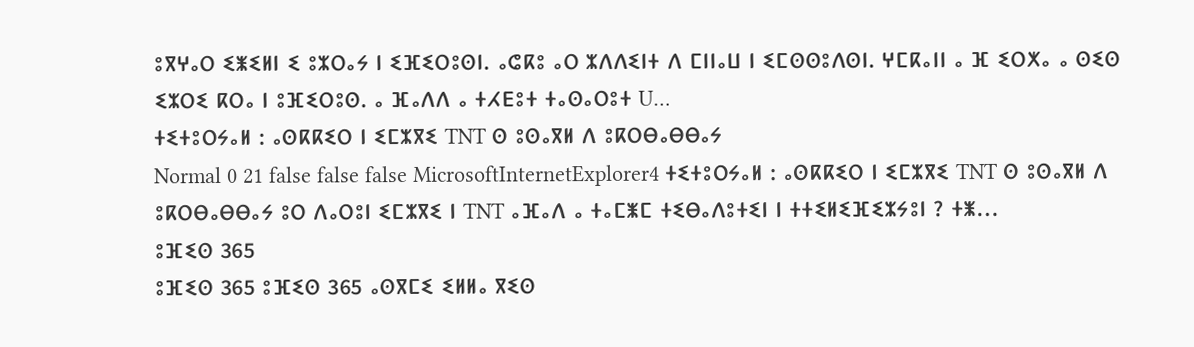ⵓⴳⵖⴰⵔ ⵉⵥⵉⵍⵏ ⵉ ⵓⵣⵔⴰⵢ ⵏ ⵉⴼⵉⵔⵓⵙⵏ. ⴰⵛⴽⵓ ⴰⵔ ⵣⴷⴷⵉⵏⵜ ⴷ ⵎⵏⵏⴰⵡ ⵏ ⵉⵎⵙⵙⵓⴷⵙⵏ. ⵖⵎⴽⴰⵏⵏ ⴰ ⴼ ⵉⵔⵅⴰ ⴰ ⵙⵉⵙ ⵉⵣⵔⵉ ⴽⵔⴰ ⵏ ⵓⴼⵉⵔⵓⵙ. ⴰ ⴼⴰⴷⴷ ⴰ ⵜⵃⴹⵓⵜ ⵜⴰⵙⴰⵔⵓⵜ U…
ⵜⵉⵜⵓⵔⵢⴰⵍ : ⴰⵙⴽⴽⵉⵔ ⵏ ⵉⵎⵣⴳⵉ TNT ⵙ ⵓⵙⴰⴳⵍ ⴷ ⵓⴽⵔⴱⴰⴱⴱⴰⵢ
Normal 0 21 false false false MicrosoftInternetExplorer4 ⵜⵉⵜⵓⵔⵢⴰⵍ : ⴰⵙⴽⴽⵉⵔ ⵏ ⵉⵎⵣⴳⵉ TNT ⵙ ⵓⵙⴰⴳⵍ ⴷ ⵓⴽⵔⴱⴰⴱⴱⴰⵢ ⵓⵔ ⴷⴰⵔⵓⵏ ⵉⵎⵣⴳⵉ ⵏ TNT ⴰⴼⴰⴷ ⴰ ⵜⴰⵎⵥⵎ ⵜⵉⴱⴰⴷⵓⵜⵉⵏ ⵏ ⵜⵜⵉⵍⵉⴼⵉⵣⵢⵓⵏ ? ⵜⵥ…
ⵓⴼⵉⵙ 365
ⵓⴼⵉⵙ 365 ⵓⴼⵉⵙ 365 ⴰⵙⴳⵎⵉ ⵉⵍⵍⴰ ⴳⵉⵙ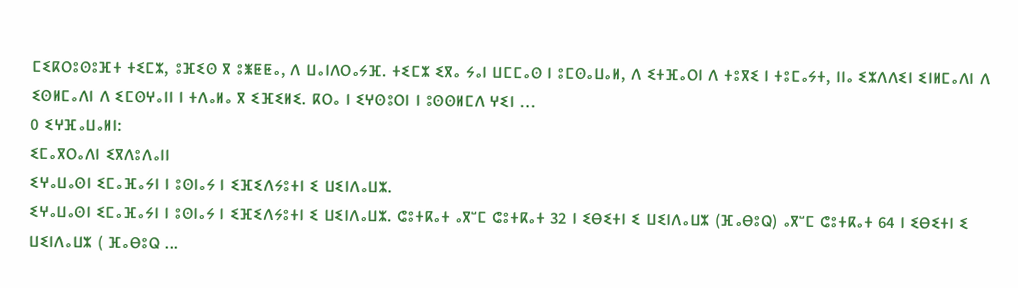ⵎⵉⴽⵔⵓⵙⵓⴼⵜ ⵜⵉⵎⵣ, ⵓⴼⵉⵙ ⴳ ⵓⵥⵟⵟⴰ, ⴷ ⵡⴰⵏⴷⵔⴰⵢⴼ. ⵜⵉⵎⵣ ⵉⴳⴰ ⵢⴰⵏ ⵡⵎⵎⴰⵙ ⵏ ⵓⵎⵙⴰⵡⴰⵍ, ⴷ ⵉⵜⴼⴰⵔⵏ ⴷ ⵜⵓⴳⵉ ⵏ ⵜⵓⵎⴰⵢⵜ, ⵏⵏⴰ ⵉⵣⴷⴷⵉⵏ ⵉⵏⵍⵎⴰⴷⵏ ⴷ ⵉⵙⵍⵎⴰⴷⵏ ⴷ ⵉⵎⵙⵖⴰⵏⵏ ⵏ ⵜⴷⴰⵍⴰ ⴳ ⵉⴼⵉⵍⵉ. ⴽⵔⴰ ⵏ ⵉⵖⵙⵓⵔⵏ ⵏ ⵓⵙⵙⵍⵎⴷ ⵖⵉⵏ …
0 ⵉⵖⴼⴰⵡⴰⵍⵏ:
ⵉⵎⴰⴳⵔⴰⴷⵏ ⵉⴳⴷⵓⴷⴰⵏⵏ
ⵉⵖⴰⵡⴰⵙⵏ ⵉⵎⴰⴼⴰⵢⵏ ⵏ ⵓⵙⵏⴰⵢ ⵏ ⵉⴼⵉⴷⵢⵓⵜⵏ ⵉ ⵡⵉⵏⴷⴰⵡⵣ.
ⵉⵖⴰⵡⴰⵙⵏ ⵉⵎⴰⴼⴰⵢⵏ ⵏ ⵓⵙⵏⴰⵢ ⵏ ⵉⴼⵉⴷⵢⵓⵜⵏ ⵉ ⵡⵉⵏⴷⴰⵡⵣ. ⵛⵓⵜⴽⴰⵜ ⴰⴳⵯⵎ ⵛⵓⵜⴽⴰⵜ 32 ⵏ ⵉⴱⵉⵜⵏ ⵉ ⵡⵉⵏⴷⴰⵡⵣ (ⴼⴰⴱⵓⵕ) ⴰⴳⵯⵎ ⵛⵓⵜⴽⴰⵜ 64 ⵏ ⵉⴱⵉⵜⵏ ⵉ ⵡⵉⵏⴷⴰⵡⵣ ( ⴼⴰⴱⵓⵕ ...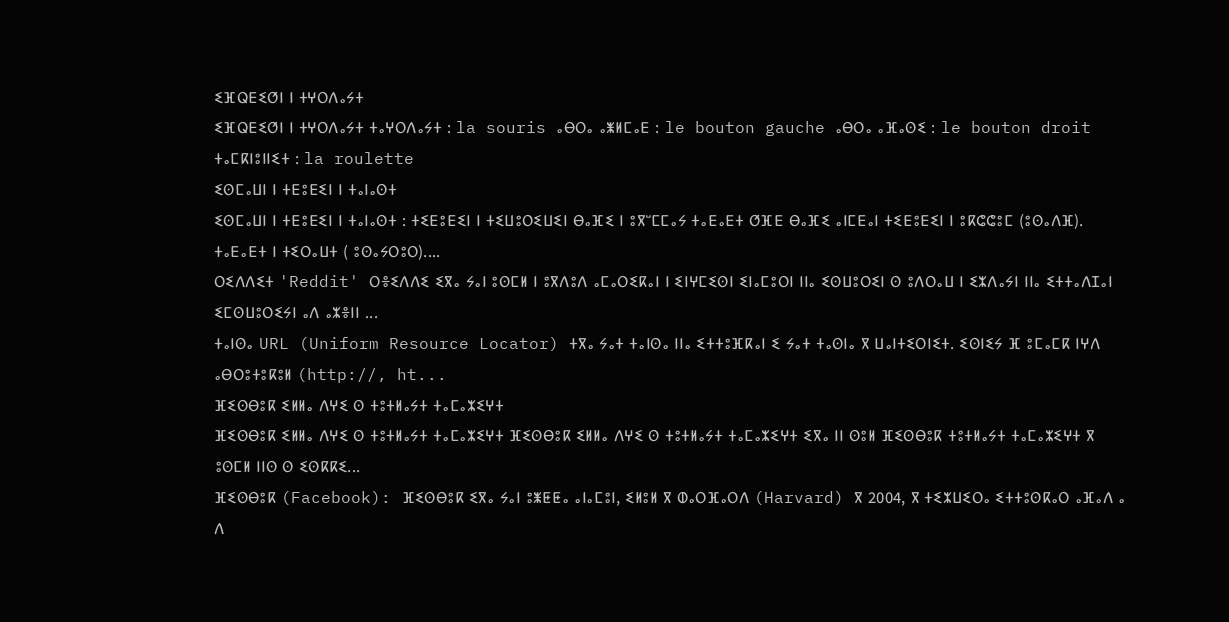ⵉⴼⵕⴹⵉⵚⵏ ⵏ ⵜⵖⵔⴷⴰⵢⵜ
ⵉⴼⵕⴹⵉⵚⵏ ⵏ ⵜⵖⵔⴷⴰⵢⵜ ⵜⴰⵖⵔⴷⴰⵢⵜ : la souris ⴰⴱⵔⴰ ⴰⵥⵍⵎⴰⴹ : le bouton gauche ⴰⴱⵔⴰ ⴰⴼⴰⵙⵉ : le bouton droit ⵜⴰⵎⴽⵏⵓⵏⵏⵉⵜ : la roulette
ⵉⵙⵎⴰⵡⵏ ⵏ ⵜⴹⵓⴹⵉⵏ ⵏ ⵜⴰⵏⴰⵙⵜ
ⵉⵙⵎⴰⵡⵏ ⵏ ⵜⴹⵓⴹⵉⵏ ⵏ ⵜⴰⵏⴰⵙⵜ : ⵜⵉⴹⵓⴹⵉⵏ ⵏ ⵜⵉⵡⵓⵔⵉⵡⵉⵏ ⴱⴰⴼⵉ ⵏ ⵓⴳⵯⵎⵎⴰⵢ ⵜⴰⴹⴰⴹⵜ ⵚⴼⴹ ⴱⴰⴼⵉ ⴰⵏⵎⴹⴰⵏ ⵜⵉⴹⵓⴹⵉⵏ ⵏ ⵓⴽⵛⵛⵓⵎ (ⵓⵙⴰⴷⴼ). ⵜⴰⴹⴰⴹⵜ ⵏ ⵜⵉⵔⴰⵡⵜ ( ⵓⵙⴰⵢⵔⵓⵔ)....
ⵔⵉⴷⴷⵉⵜ 'Reddit' ⵔⴻⵉⴷⴷⵉ ⵉⴳⴰ ⵢⴰⵏ ⵓⵙⵎⵍ ⵏ ⵓⴳⴷⵓⴷ ⴰⵎⴰⵔⵉⴽⴰⵏ ⵏ ⵉⵏⵖⵎⵉⵙⵏ ⵉⵏⴰⵎⵓⵔⵏ ⵏⵏⴰ ⵉⵙⵡⵓⵔⵉⵏ ⵙ ⵓⴷⵔⴰⵡ ⵏ ⵉⵣⴷⴰⵢⵏ ⵏⵏⴰ ⵉⵜⵜⴰⴷⵊⴰⵏ ⵉⵎⵙⵡⵓⵔⵉⵢⵏ ⴰⴷ ⴰⵣⴻⵏⵏ ...
ⵜⴰⵏⵙⴰ URL (Uniform Resource Locator) ⵜⴳⴰ ⵢⴰⵜ ⵜⴰⵏⵙⴰ ⵏⵏⴰ ⵉⵜⵜⵓⴼⴽⴰⵏ ⵉ ⵢⴰⵜ ⵜⴰⵙⵏⴰ ⴳ ⵡⴰⵏⵜⵉⵔⵏⵉⵜ. ⵉⵙⵏⵉⵢ ⴼ ⵓⵎⴰⵎⴽ ⵏⵖⴷ ⴰⴱⵔⵓⵜⵓⴽⵓⵍ (http://, ht...
ⴼⵉⵙⴱⵓⴽ ⵉⵍⵍⴰ ⴷⵖⵉ ⵙ ⵜⵓⵜⵍⴰⵢⵜ ⵜⴰⵎⴰⵣⵉⵖⵜ
ⴼⵉⵙⴱⵓⴽ ⵉⵍⵍⴰ ⴷⵖⵉ ⵙ ⵜⵓⵜⵍⴰⵢⵜ ⵜⴰⵎⴰⵣⵉⵖⵜ ⴼⵉⵙⴱⵓⴽ ⵉⵍⵍⴰ ⴷⵖⵉ ⵙ ⵜⵓⵜⵍⴰⵢⵜ ⵜⴰⵎⴰⵣⵉⵖⵜ ⵉⴳⴰ ⵏⵏ ⵙⵓⵍ ⴼⵉⵙⴱⵓⴽ ⵜⵓⵜⵍⴰⵢⵜ ⵜⴰⵎⴰⵣⵉⵖⵜ ⴳ ⵓⵙⵎⵍ ⵏⵏⵙ ⵙ ⵉⵙⴽⴽⵉ...
ⴼⵉⵙⴱⵓⴽ (Facebook): ⴼⵉⵙⴱⵓⴽ ⵉⴳⴰ ⵢⴰⵏ ⵓⵥⵟⵟⴰ ⴰⵏⴰⵎⵓⵏ, ⵉⵍⵓⵍ ⴳ ⵀⴰⵔⴼⴰⵔⴷ (Harvard) ⴳ 2004, ⴳ ⵜⵉⵣⵡⵉⵔⴰ ⵉⵜⵜⵓⵙⴽⴰⵔ ⴰⴼⴰⴷ ⴰ ⴷ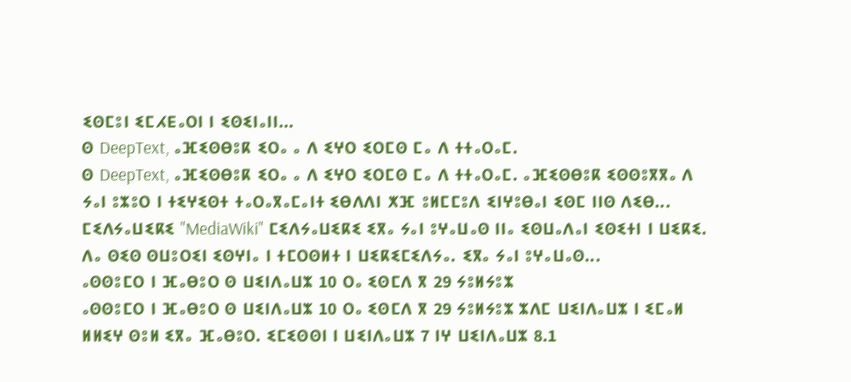ⵉⵙⵎⵓⵏ ⵉⵎⵃⴹⴰⵔⵏ ⵏ ⵉⵙⵉⵏⴰⵏⵏ...
ⵙ DeepText, ⴰⴼⵉⵙⴱⵓⴽ ⵉⵔⴰ ⴰ ⴷ ⵉⵖⵔ ⵉⵔⵎⵙ ⵎⴰ ⴷ ⵜⵜⴰⵔⴰⵎ.
ⵙ DeepText, ⴰⴼⵉⵙⴱⵓⴽ ⵉⵔⴰ ⴰ ⴷ ⵉⵖⵔ ⵉⵔⵎⵙ ⵎⴰ ⴷ ⵜⵜⴰⵔⴰⵎ. ⴰⴼⵉⵙⴱⵓⴽ ⵉⵙⵙⵓⴳⴳⴰ ⴷ ⵢⴰⵏ ⵓⵣⵓⵔ ⵏ ⵜⵉⵖⵉⵙⵜ ⵜⴰⵔⴰⴳⴰⵎⴰⵏⵜ ⵉⴱⴷⴷⵏ ⵅⴼ ⵓⵍⵎⵎⵓⴷ ⵉⵏⵖⵓⴱⴰⵏ ⵉⵙⵎ ⵏⵏⵙ ⴷⵉⴱ...
ⵎⵉⴷⵢⴰⵡⵉⴽⵉ "MediaWiki" ⵎⵉⴷⵢⴰⵡⵉⴽⵉ ⵉⴳⴰ ⵢⴰⵏ ⵓⵖⴰⵡⴰⵙ ⵏⵏⴰ ⵉⵙⵡⴰⴷⴰⵏ ⵉⵙⵉⵜⵏ ⵏ ⵡⵉⴽⵉ. ⴷⴰ ⵙⵉⵙ ⵙⵡⵓⵔⵉⵏ ⵉⵙⵖⵏⴰ ⵏ ⵜⵎⵔⵙⵍⵜ ⵏ ⵡⵉⴽⵉⵎⵉⴷⵢⴰ. ⵉⴳⴰ ⵢⴰⵏ ⵓⵖⴰⵡⴰⵙ...
ⴰⵙⵙⵓⵎⵔ ⵏ ⴼⴰⴱⵓⵔ ⵙ ⵡⵉⵏⴷⴰⵡⵣ 10 ⵔⴰ ⵉⵙⵎⴷ ⴳ 29 ⵢⵓⵍⵢⵓⵣ
ⴰⵙⵙⵓⵎⵔ ⵏ ⴼⴰⴱⵓⵔ ⵙ ⵡⵉⵏⴷⴰⵡⵣ 10 ⵔⴰ ⵉⵙⵎⴷ ⴳ 29 ⵢⵓⵍⵢⵓⵣ ⵣⴷⵎ ⵡⵉⵏⴷⴰⵡⵣ ⵏ ⵉⵎⴰⵍ ⵍⵍⵉⵖ ⵙⵓⵍ ⵉⴳⴰ ⴼⴰⴱⵓⵔ. ⵉⵎⵉⵙⵙⵏ ⵏ ⵡⵉⵏⴷⴰⵡⵣ 7 ⵏⵖ ⵡⵉⵏⴷⴰⵡⵣ 8.1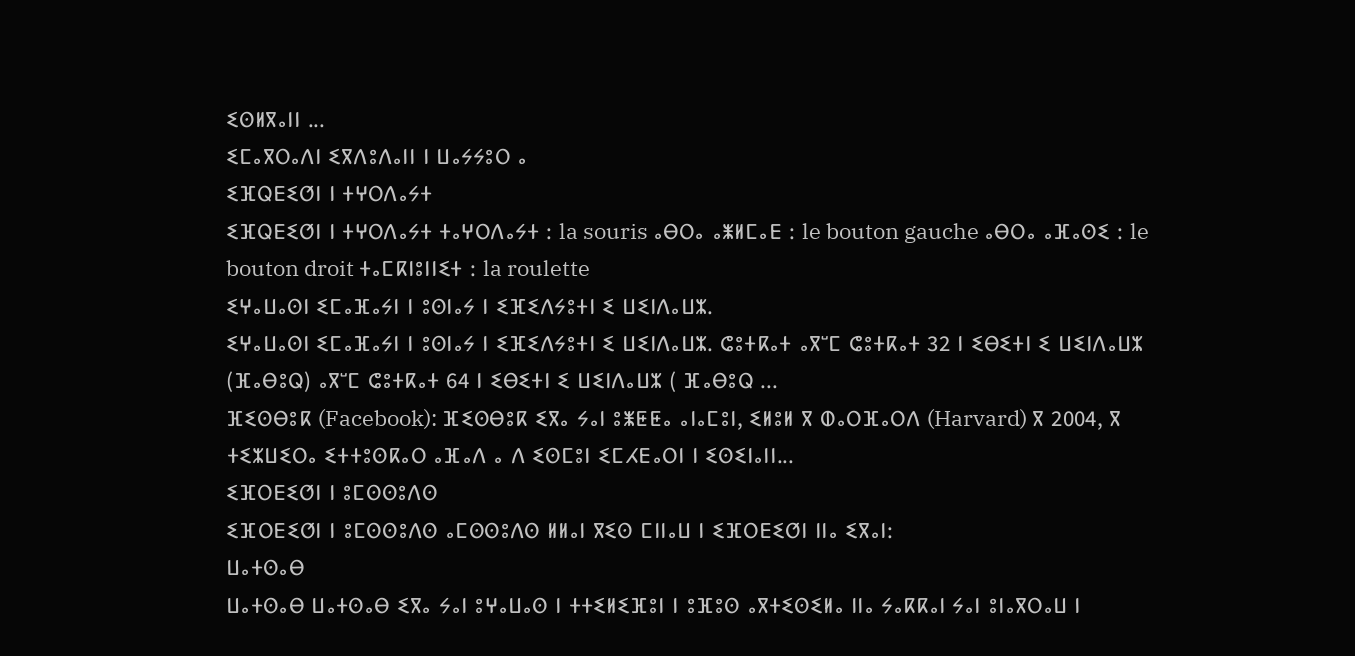ⵉⵙⵍⴳⴰⵏⵏ ...
ⵉⵎⴰⴳⵔⴰⴷⵏ ⵉⴳⴷⵓⴷⴰⵏⵏ ⵏ ⵡⴰⵢⵢⵓⵔ ⴰ
ⵉⴼⵕⴹⵉⵚⵏ ⵏ ⵜⵖⵔⴷⴰⵢⵜ
ⵉⴼⵕⴹⵉⵚⵏ ⵏ ⵜⵖⵔⴷⴰⵢⵜ ⵜⴰⵖⵔⴷⴰⵢⵜ : la souris ⴰⴱⵔⴰ ⴰⵥⵍⵎⴰⴹ : le bouton gauche ⴰⴱⵔⴰ ⴰⴼⴰⵙⵉ : le bouton droit ⵜⴰⵎⴽⵏⵓⵏⵏⵉⵜ : la roulette
ⵉⵖⴰⵡⴰⵙⵏ ⵉⵎⴰⴼⴰⵢⵏ ⵏ ⵓⵙⵏⴰⵢ ⵏ ⵉⴼⵉⴷⵢⵓⵜⵏ ⵉ ⵡⵉⵏⴷⴰⵡⵣ.
ⵉⵖⴰⵡⴰⵙⵏ ⵉⵎⴰⴼⴰⵢⵏ ⵏ ⵓⵙⵏⴰⵢ ⵏ ⵉⴼⵉⴷⵢⵓⵜⵏ ⵉ ⵡⵉⵏⴷⴰⵡⵣ. ⵛⵓⵜⴽⴰⵜ ⴰⴳⵯⵎ ⵛⵓⵜⴽⴰⵜ 32 ⵏ ⵉⴱⵉⵜⵏ ⵉ ⵡⵉⵏⴷⴰⵡⵣ (ⴼⴰⴱⵓⵕ) ⴰⴳⵯⵎ ⵛⵓⵜⴽⴰⵜ 64 ⵏ ⵉⴱⵉⵜⵏ ⵉ ⵡⵉⵏⴷⴰⵡⵣ ( ⴼⴰⴱⵓⵕ ...
ⴼⵉⵙⴱⵓⴽ (Facebook): ⴼⵉⵙⴱⵓⴽ ⵉⴳⴰ ⵢⴰⵏ ⵓⵥⵟⵟⴰ ⴰⵏⴰⵎⵓⵏ, ⵉⵍⵓⵍ ⴳ ⵀⴰⵔⴼⴰⵔⴷ (Harvard) ⴳ 2004, ⴳ ⵜⵉⵣⵡⵉⵔⴰ ⵉⵜⵜⵓⵙⴽⴰⵔ ⴰⴼⴰⴷ ⴰ ⴷ ⵉⵙⵎⵓⵏ ⵉⵎⵃⴹⴰⵔⵏ ⵏ ⵉⵙⵉⵏⴰⵏⵏ...
ⵉⴼⵔⴹⵉⵚⵏ ⵏ ⵓⵎⵙⵙⵓⴷⵙ
ⵉⴼⵔⴹⵉⵚⵏ ⵏ ⵓⵎⵙⵙⵓⴷⵙ ⴰⵎⵙⵙⵓⴷⵙ ⵍⵍⴰⵏ ⴳⵉⵙ ⵎⵏⵏⴰⵡ ⵏ ⵉⴼⵔⴹⵉⵚⵏ ⵏⵏⴰ ⵉⴳⴰⵏ:
ⵡⴰⵜⵙⴰⴱ
ⵡⴰⵜⵙⴰⴱ ⵡⴰⵜⵙⴰⴱ ⵉⴳⴰ ⵢⴰⵏ ⵓⵖⴰⵡⴰⵙ ⵏ ⵜⵜⵉⵍⵉⴼⵓⵏ ⵏ ⵓⴼⵓⵙ ⴰⴳⵜⵉⵙⵉⵍⴰ ⵏⵏⴰ ⵢⴰⴽⴽⴰⵏ ⵢⴰⵏ ⵓⵏⴰⴳⵔⴰⵡ ⵏ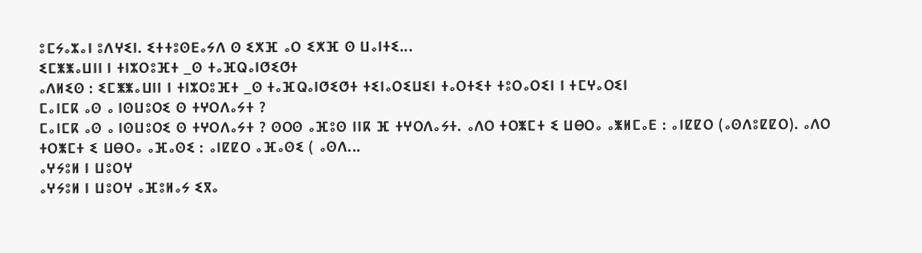ⵓⵎⵢⴰⵣⴰⵏ ⵓⴷⵖⵉⵏ. ⵉⵜⵜⵓⵙⴹⴰⵢⴷ ⵙ ⵉⵅⴼ ⴰⵔ ⵉⵅⴼ ⵙ ⵡⴰⵏⵜⵉ...
ⵉⵎⵥⵥⴰⵡⵏⵏ ⵏ ⵜⵏⵣⵔⵓⴼⵜ _ⵙ ⵜⴰⴼⵕⴰⵏⵚⵉⵚⵜ
ⴰⴷⵍⵉⵙ : ⵉⵎⵥⵥⴰⵡⵏⵏ ⵏ ⵜⵏⵣⵔⵓⴼⵜ _ⵙ ⵜⴰⴼⵕⴰⵏⵚⵉⵚⵜ ⵜⵉⵏⴰⵔⵉⵡⵉⵏ ⵜⴰⵔⵜⵉⵜ ⵜⵓⵔⴰⵔⵉⵏ ⵏ ⵜⵎⵖⴰⵔⵉⵏ
ⵎⴰⵏⵎⴽ ⴰⵙ ⴰ ⵏⵙⵡⵓⵔⵉ ⵙ ⵜⵖⵔⴷⴰⵢⵜ ?
ⵎⴰⵏⵎⴽ ⴰⵙ ⴰ ⵏⵙⵡⵓⵔⵉ ⵙ ⵜⵖⵔⴷⴰⵢⵜ ? ⵙⵔⵙ ⴰⴼⵓⵙ ⵏⵏⴽ ⴼ ⵜⵖⵔⴷⴰⵢⵜ. ⴰⴷⵔ ⵜⵔⵥⵎⵜ ⵉ ⵡⴱⵔⴰ ⴰⵥⵍⵎⴰⴹ : ⴰⵏⵇⵇⵔ (ⴰⵙⴷⵓⵇⵇⵔ). ⴰⴷⵔ ⵜⵔⵥⵎⵜ ⵉ ⵡⴱⵔⴰ ⴰⴼⴰⵙⵉ : ⴰⵏⵇⵇⵔ ⴰⴼⴰⵙⵉ ( ⴰⵙⴷ...
ⴰⵖⵢⵓⵍ ⵏ ⵡⵓⵔⵖ
ⴰⵖⵢⵓⵍ ⵏ ⵡⵓⵔⵖ ⴰⴼⵓⵍⴰⵢ ⵉⴳⴰ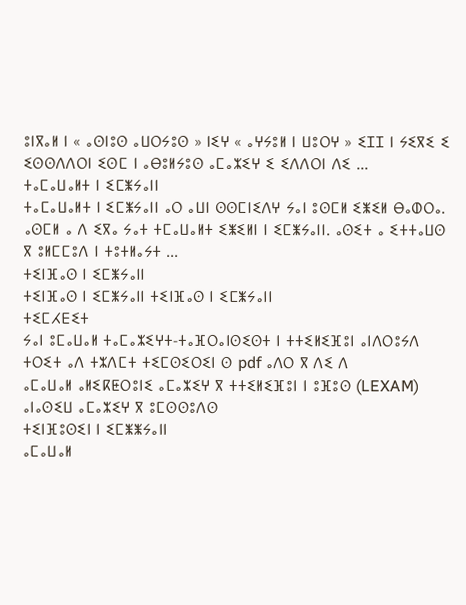ⵓⵏⴳⴰⵍ ⵏ « ⴰⵙⵏⵓⵙ ⴰⵡⵔⵢⵓⵙ » ⵏⵉⵖ « ⴰⵖⵢⵓⵍ ⵏ ⵡⵓⵔⵖ » ⵉⵊⵊ ⵏ ⵢⵉⴳⵉ ⵉ ⵉⵙⵙⴷⴷⵔⵏ ⵉⵙⵎ ⵏ ⴰⴱⵓⵍⵢⵓⵙ ⴰⵎⴰⵣⵉⵖ ⵉ ⵉⴷⴷⵔⵏ ⴷⵉ ...
ⵜⴰⵎⴰⵡⴰⵍⵜ ⵏ ⵉⵎⵥⵢⴰⵏⵏ
ⵜⴰⵎⴰⵡⴰⵍⵜ ⵏ ⵉⵎⵥⵢⴰⵏⵏ ⴰⵔ ⴰⵡⵏ ⵙⵙⵎⵏⵉⴷⵖ ⵢⴰⵏ ⵓⵙⵎⵍ ⵉⵥⵉⵍ ⴱⴰⵀⵔⴰ. ⴰⵙⵎⵍ ⴰ ⴷ ⵉⴳⴰ ⵢⴰⵜ ⵜⵎⴰⵡⴰⵍⵜ ⵉⵥⵉⵍⵏ ⵏ ⵉⵎⵥⵢⴰⵏⵏ. ⴰⵙⵉⵜ ⴰ ⵉⵜⵜⴰⵡⵙ ⴳ ⵓⵍⵎⵎⵓⴷ ⵏ ⵜⵓⵜⵍⴰⵢⵜ ...
ⵜⵉⵏⴼⴰⵙ ⵏ ⵉⵎⵥⵢⴰⵏⵏ
ⵜⵉⵏⴼⴰⵙ ⵏ ⵉⵎⵥⵢⴰⵏⵏ ⵜⵉⵏⴼⴰⵙ ⵏ ⵉⵎⵥⵢⴰⵏⵏ
ⵜⵉⵎⵃⴹⵉⵜ
ⵢⴰⵏ ⵓⵎⴰⵡⴰⵍ ⵜⴰⵎⴰⵣⵉⵖⵜ-ⵜⴰⴼⵔⴰⵏⵙⵉⵙⵜ ⵏ ⵜⵜⵉⵍⵉⴼⵓⵏ ⴰⵏⴷⵔⵓⵢⴷ
ⵜⵔⵉⵜ ⴰⴷ ⵜⵣⴷⵎⵜ ⵜⵉⵎⵙⵉⵔⵉⵏ ⵙ pdf ⴰⴷⵔ ⴳ ⴷⵉ ⴷ
ⴰⵎⴰⵡⴰⵍ ⴰⵍⵉⴽⵟⵔⵓⵏⵉ ⴰⵎⴰⵣⵉⵖ ⴳ ⵜⵜⵉⵍⵉⴼⵓⵏ ⵏ ⵓⴼⵓⵙ (LEXAM)
ⴰⵏⴰⵙⵉⵡ ⴰⵎⴰⵣⵉⵖ ⴳ ⵓⵎⵙⵙⵓⴷⵙ
ⵜⵉⵏⴼⵓⵙⵉⵏ ⵏ ⵉⵎⵥⵥⵢⴰⵏⵏ
ⴰⵎⴰⵡⴰⵍ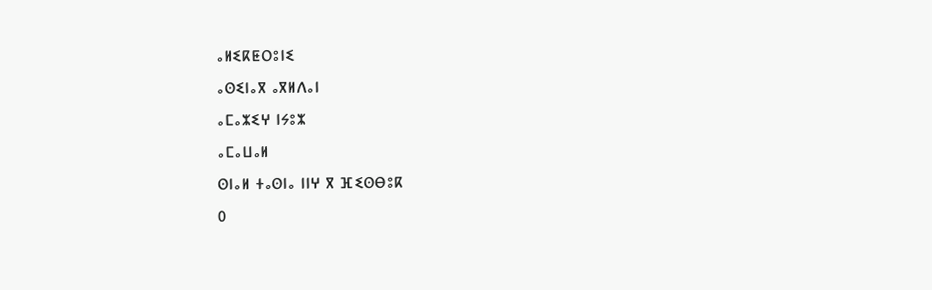ⴰⵍⵉⴽⵟⵔⵓⵏⵉ
ⴰⵙⵉⵏⴰⴳ ⴰⴳⵍⴷⴰⵏ
ⴰⵎⴰⵣⵉⵖ ⵏⵢⵓⵣ
ⴰⵎⴰⵡⴰⵍ
ⵙⵏⴰⵍ ⵜⴰⵙⵏⴰ ⵏⵏⵖ ⴳ ⴼⵉⵙⴱⵓⴽ
0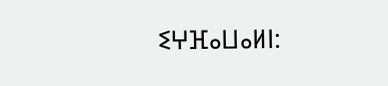ⵉⵖⴼⴰⵡⴰⵍⵏ: